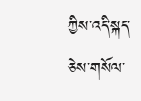ཀྱིས་འདི་སྐད་ཅེས་གསོལ་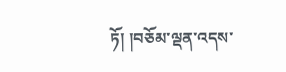ཏོ། །བཅོམ་ལྡན་འདས་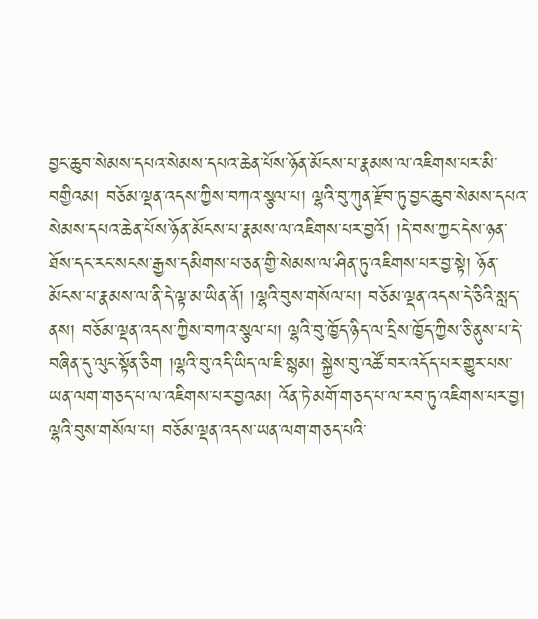བྱང་ཆུབ་སེམས་དཔའ་སེམས་དཔའ་ཆེན་པོས་ཉོན་མོངས་པ་རྣམས་ལ་འཇིགས་པར་མི་བགྱིའམ། བཅོམ་ལྡན་འདས་ཀྱིས་བཀའ་སྩལ་པ། ལྷའི་བུ་ཀུན་རྫོབ་ཏུ་བྱང་ཆུབ་སེམས་དཔའ་སེམས་དཔའ་ཆེན་པོས་ཉོན་མོངས་པ་རྣམས་ལ་འཇིགས་པར་བྱའོ། །དེ་བས་ཀྱང་དེས་ཉན་ཐོས་དང་རང་སངས་རྒྱས་དམིགས་པ་ཅན་གྱི་སེམས་ལ་ཤིན་ཏུ་འཇིགས་པར་བྱ་སྟེ། ཉོན་མོངས་པ་རྣམས་ལ་ནི་དེ་ལྟ་མ་ཡིན་ནོ། །ལྷའི་བུས་གསོལ་པ། བཅོམ་ལྡན་འདས་དེ་ཅིའི་སླད་ནས། བཅོམ་ལྡན་འདས་ཀྱིས་བཀའ་སྩལ་པ། ལྷའི་བུ་ཁྱོད་ཉིད་ལ་དྲིས་ཁྱོད་ཀྱིས་ཅི་ནུས་པ་དེ་བཞིན་དུ་ལུང་སྟོན་ཅིག །ལྷའི་བུ་འདི་ཡིད་ལ་ཇི་སྙམ། སྐྱེས་བུ་འཚོ་བར་འདོད་པར་གྱུར་པས་ཡན་ལག་གཅད་པ་ལ་འཇིགས་པར་བྱའམ། འོན་ཏེ་མགོ་གཅད་པ་ལ་རབ་ཏུ་འཇིགས་པར་བྱ། ལྷའི་བུས་གསོལ་པ། བཅོམ་ལྡན་འདས་ཡན་ལག་གཅད་པའི་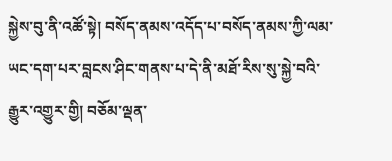སྐྱེས་བུ་ནི་འཚོ་སྟེ། བསོད་ནམས་འདོད་པ་བསོད་ནམས་ཀྱི་ལམ་ཡང་དག་པར་བླངས་ཤིང་གནས་པ་དེ་ནི་མཐོ་རིས་སུ་སྐྱེ་བའི་རྒྱུར་འགྱུར་གྱི། བཅོམ་ལྡན་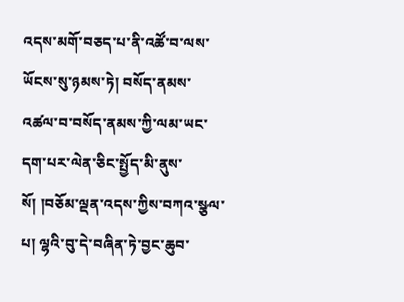འདས་མགོ་བཅད་པ་ནི་འཚོ་བ་ལས་ཡོངས་སུ་ཉམས་ཏེ། བསོད་ནམས་འཚལ་བ་བསོད་ནམས་ཀྱི་ལམ་ཡང་དག་པར་ལེན་ཅིང་སྤྱོད་མི་ནུས་སོ། །བཅོམ་ལྡན་འདས་ཀྱིས་བཀའ་སྩལ་པ། ལྷའི་བུ་དེ་བཞིན་ཏེ་བྱང་ཆུབ་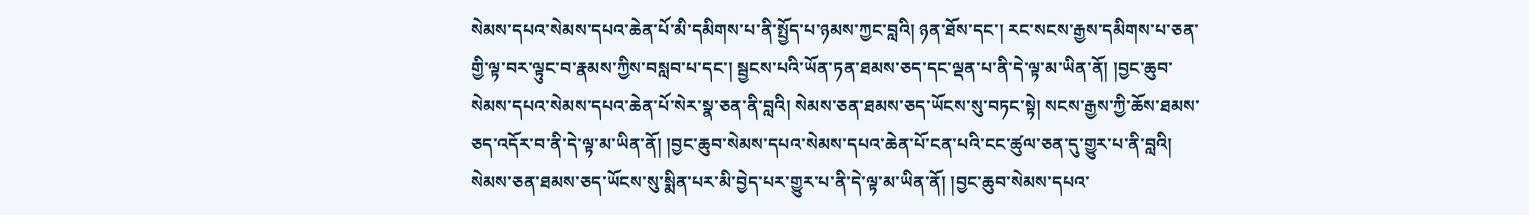སེམས་དཔའ་སེམས་དཔའ་ཆེན་པོ་མི་དམིགས་པ་ནི་སྤྱོད་པ་ཉམས་ཀྱང་བླའི། ཉན་ཐོས་དང་། རང་སངས་རྒྱས་དམིགས་པ་ཅན་གྱི་ལྟ་བར་ལྟུང་བ་རྣམས་ཀྱིས་བསླབ་པ་དང་། སྦྱངས་པའི་ཡོན་ཏན་ཐམས་ཅད་དང་ལྡན་པ་ནི་དེ་ལྟ་མ་ཡིན་ནོ། །བྱང་ཆུབ་སེམས་དཔའ་སེམས་དཔའ་ཆེན་པོ་སེར་སྣ་ཅན་ནི་བླའི། སེམས་ཅན་ཐམས་ཅད་ཡོངས་སུ་བཏང་སྟེ། སངས་རྒྱས་ཀྱི་ཆོས་ཐམས་ཅད་འདོར་བ་ནི་དེ་ལྟ་མ་ཡིན་ནོ། །བྱང་ཆུབ་སེམས་དཔའ་སེམས་དཔའ་ཆེན་པོ་ངན་པའི་ངང་ཚུལ་ཅན་དུ་གྱུར་པ་ནི་བླའི། སེམས་ཅན་ཐམས་ཅད་ཡོངས་སུ་སྨིན་པར་མི་བྱེད་པར་གྱུར་པ་ནི་དེ་ལྟ་མ་ཡིན་ནོ། །བྱང་ཆུབ་སེམས་དཔའ་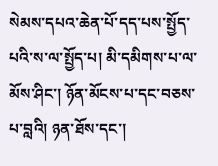སེམས་དཔའ་ཆེན་པོ་དད་པས་སྤྱོད་པའི་ས་ལ་སྤྱོད་པ། མི་དམིགས་པ་ལ་མོས་ཤིང་། ཉོན་མོངས་པ་དང་བཅས་པ་བླའི། ཉན་ཐོས་དང་།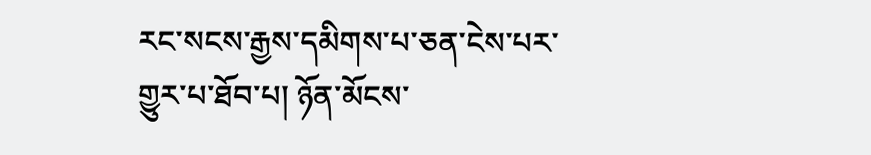རང་སངས་རྒྱས་དམིགས་པ་ཅན་ངེས་པར་གྱུར་པ་ཐོབ་པ། ཉོན་མོངས་